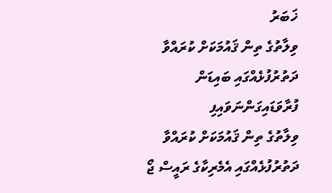ޚަބަރު
ވިލާތުގެ ތިން ޤައުމަކަށް ކުރައްވާ ދަތުރުފުޅެއްގައި ބައިޑަން ފުރާވަޑައިގަންނަވައިފި
ވިލާތުގެ ތިން ޤައުމަކަށް ކުރައްވާ ދަތުރުފުޅެއްގައި އެމެރިކާގެ ރައީސް ޖޯ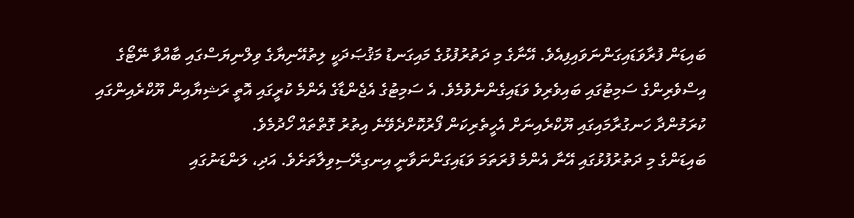ބައިޑަން ފުރާވަޑައިގަންނަވައިފިއެވެ. އޭނާގެ މި ދަތުރުފުޅުގެ މައިގަނޑު މަޤުޞަދަކީ ލިތުއޭނިޔާގެ ވިލްނިޔަސްގައި ބާއްވާ ނޭޓޯގެ އިސްވެރިންގެ ސަމިޓުގައި ބައިވެރިވެ ވަޑައިގެންނެވުމެވެ. އެ ސަމިޓުގެ އެޖެންޑާގެ އެންމެ ކުރީގައި އޮތީ ރަޝިޔާއިން ޔޫކްރެއިންގައި ކުރަމުންދާ ހަނގުރާމައިގައި ޔޫކްރެއިނަށް އެހީތެރިކަން ފޯރުކޮށްދެވޭނެ އިތުރު ގޮތްތައް ހޯދުމެވެ.
ބައިޑަންގެ މި ދަތުރުފުޅުގައި އޭނާ އެންމެ ފުރަތަމަ ވަޑައިގަންނަވާނީ އިނގިރޭސިވިލާތަށެވެ. އަދި، ލަންޑަނުގައި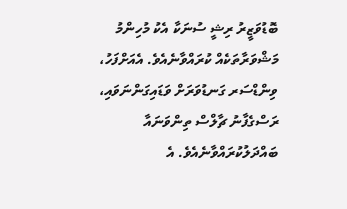ބޮޑުވަޒީރު ރިޝީ ސުނަކާ އެކު މުހިންމު މަޝްވަރާތަކެއް ކުރައްވާނެއެވެ. އެއަށްފަހު، ވިންޑްސަރ ގަނޑުވަރަށް ވަޑައިގަންނަވައި، ރަސްގެފާނު ޗާލްސް ތިންވަނައާ ބައްދަލުކުރައްވާނެއެވެ. އެ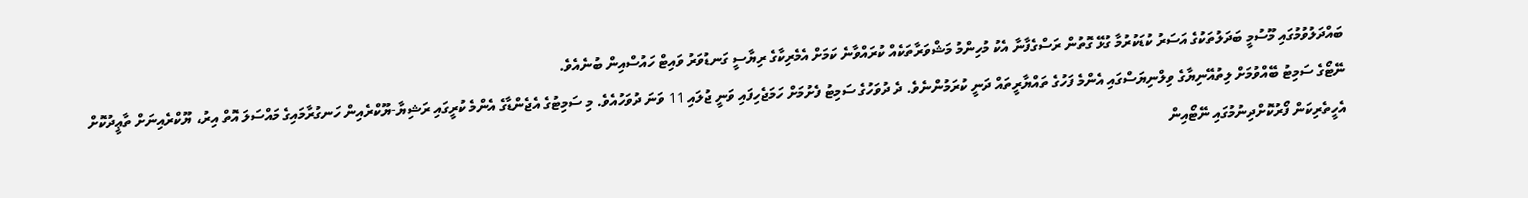ބައްދަލުވުމުގައި މޫސުމީ ބަދަލުތަކުގެ އަސަރު ކުޑަކުރުމާ ގުޅޭ ގޮތުން ރަސްގެފާނާ އެކު މުހިންމު މަޝްވަރާތަކެއް ކުރައްވާނެ ކަމަށް އެމެރިކާގެ ރިޔާސީ ގަނޑުވަރު ވައިޓް ހައުސްއިން ބުނެއެވެ.
ނޭޓޯގެ ސަމިޓު ބޭއްވުމަށް ލިތުއޭނިޔާގެ ވިލްނިޔަސްގައި އެންމެ ފަހުގެ ތައްޔާރީތައް ދަނީ ކުރަމުންނެވެ. ދެ ދުވަހުގެ ސަމިޓު ފެށުމަށް ހަމަޖެހިފައި ވަނީ ޖުލައި 11 ވަނަ ދުވަހުއެވެ. މި ސަމިޓުގެ އެޖެންޑާގެ އެންމެ ކުރީގައި ރަޝިޔާ-ޔޫކްރެއިން ހަނގުރާމައިގެ މައްސަލަ އޮތް އިރު، ޔޫކްރެއިނަށް ތާޢީދުކޮށް އެހީތެރިކަން ފޯރުކޮށްދިނުމުގައި ނޭޓޯއިން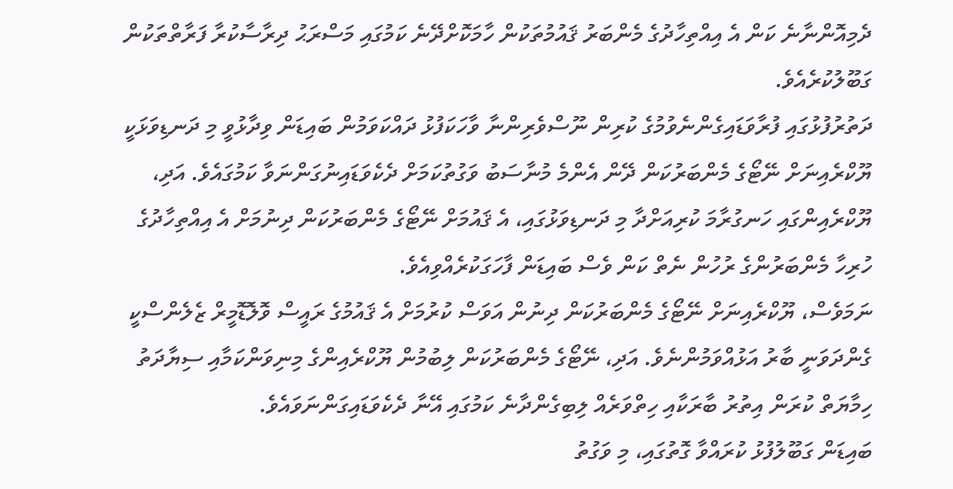ދެމިއޮންނާނެ ކަން އެ އިއްތިހާދުގެ މެންބަރު ޤައުމުތަކުން ހާމަކޮށްދޭނެ ކަމުގައި މަސްރަޙު ދިރާސާކުރާ ފަރާތްތަކުން ގަބޫލުކުރެއެވެ.
ދަތުރުފުޅުގައި ފުރާވަޑައިގެންނެވުމުގެ ކުރިން ނޫސްވެރިންނާ ވާހަކަފުޅު ދައްކަވަމުން ބައިޑަން ވިދާޅުވީ މި ދަނޑިވަޅަކީ ޔޫކްރެއިނަށް ނޭޓޯގެ މެންބަރުކަން ދޭން އެންމެ މުނާސަބު ވަގުތުކަމަށް ދެކެވަޑައިނުގަންނަވާ ކަމުގައެވެ. އަދި، ޔޫކްރެއިންގައި ހަނގުރާމަ ކުރިއަށްދާ މި ދަނޑިވަޅުގައި، އެ ޤައުމަށް ނޭޓޯގެ މެންބަރުކަން ދިނުމަށް އެ އިއްތިހާދުގެ ހުރިހާ މެންބަރުންގެ ރުހުން ނެތް ކަން ވެސް ބައިޑަން ފާހަގަކުރެއްވިއެވެ.
ނަމަވެސް، ޔޫކްރެއިނަށް ނޭޓޯގެ މެންބަރުކަން ދިނުން އަވަސް ކުރުމަށް އެ ޤައުމުގެ ރައީސް ވޮލޮޑޮމީރް ޒެލެންސްކީ ގެންދަވަނީ ބާރު އަޅުއްވަމުންނެވެ. އަދި، ނޭޓޯގެ މެންބަރުކަން ލިބުމުން ޔޫކްރެއިންގެ މިނިވަންކަމާއި ސިޔާދަތު ހިމާޔަތް ކުރަން އިތުރު ބާރަކާއި ހިތްވަރެއް ލިބިގެންދާނެ ކަމުގައި އޭނާ ދެކެވަޑައިގަންނަވައެވެ.
ބައިޑަން ގަބޫލުފުޅު ކުރައްވާ ގޮތުގައި، މި ވަގުތު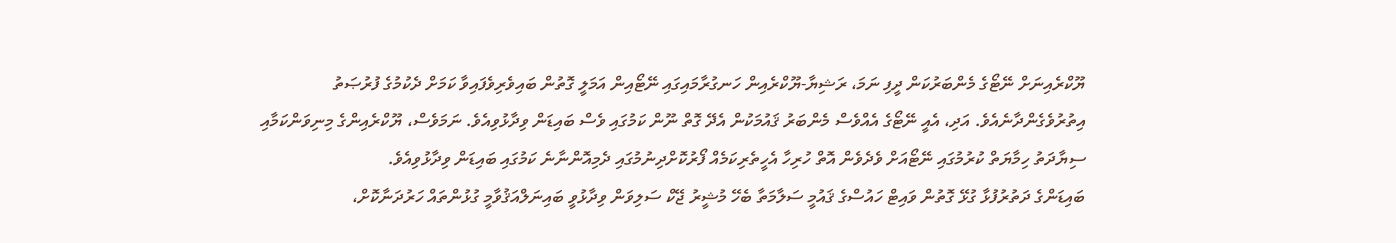ޔޫކްރެއިނަށް ނޭޓޯގެ މެންބަރުކަން ދީފި ނަމަ، ރަޝިޔާ-ޔޫކްރެއިން ހަނގުރާމައިގައި ނޭޓޯއިން އަމަލީ ގޮތުން ބައިވެރިވެފައިވާ ކަމަށް ދެކުމުގެ ފުރުޞަތު އިތުރުވެގެންދާނެއެވެ. އަދި، އެއީ ނޭޓޯގެ އެއްވެސް މެންބަރު ޤައުމަކުން އެދޭ ގޮތް ނޫން ކަމުގައި ވެސް ބައިޑަން ވިދާޅުވިއެވެ. ނަމަވެސް، ޔޫކްރެއިންގެ މިނިވަންކަމާއި ސިޔާދަތު ހިމާޔަތް ކުރުމުގައި ނޭޓޯއަށް ވެދެވެން އޮތް ހުރިހާ އެހީތެރިކަމެއް ފޯރުކޮށްދިނުމުގައި ދެމިއޮންނާނެ ކަމުގައި ބައިޑަން ވިދާޅުވިއެވެ.
ބައިޑަންގެ ދަތުރުފުޅާ ގުޅޭ ގޮތުން ވައިޓް ހައުސްގެ ޤައުމީ ސަލާމަތާ ބެހޭ މުޝީރު ޖޭކް ސަލިވަން ވިދާޅުވީ ބައިނަލްއަޤުވާމީ ގުޅުންތައް ހަރުދަނާކޮށް،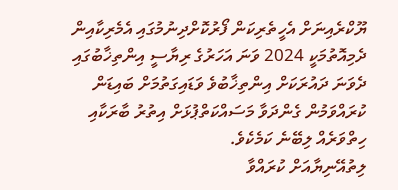ޔޫކްރެއިނަށް އެހީތެރިކަން ފޯރުކޮށްދިނުމުގައި އެމެރިކާއިން ދެމިއޮތުމަކީ 2024 ވަނަ އަހަރުގެ ރިޔާސީ އިންތިޚާބުގައި ދެވަނަ ދައުރަކަށް އިންތިޚާބުވެ ވަޑައިގަތުމަށް ބައިޑަން ކުރައްވަމުން ގެންދަވާ މަސައްކަތްޕުޅަށް އިތުރު ބާރަކާއި ހިތްވަރެއް ލިބޭނެ ކަމެކެވެ.
ލިތުއޭނިޔާއަށް ކުރައްވާ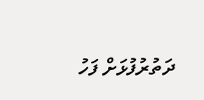ދަތުރުފުޅަށް ފަހު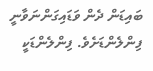ބައިޑަން ދެން ވަޑައިގަންނަވާނީ ފިންލެންޑަށެވެ. ފިންލެންޑަކީ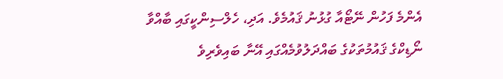އެންމެ ފަހުން ނޭޓޯއާ ގުޅުނު ޤައުމެވެ. އަދި، ހެލްސިންކީގައި ބާއްވާ ނޯޑިކްގެ ޤައުމުތަކުގެ ބައްދަލުވުމެއްގައި އޭނާ ބައިވެރިވެ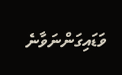ވަޑައިގަންނަވާނެ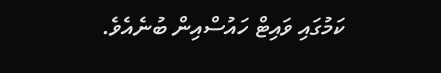ކަމުގައި ވައިޓް ހައުސްއިން ބުނެއެވެ.